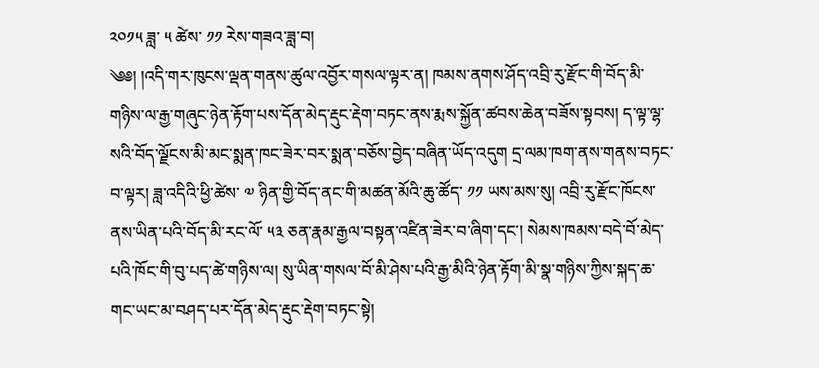༢༠༡༥ ཟླ་ ༥ ཚེས་ ༡༡ རེས་གཟའ་ཟླ་བ།
༄༅། །འདི་གར་ཁུངས་ལྡན་གནས་ཚུལ་འབྱོར་གསལ་ལྟར་ན། ཁམས་ནགས་ཤོད་འབྲི་རུ་རྫོང་གི་བོད་མི་གཉིས་ལ་རྒྱ་གཞུང་ཉེན་རྟོག་པས་དོན་མེད་རྡུང་རྡེག་བཏང་ནས་རྨས་སྐྱོན་ཚབས་ཆེན་བཟོས་སྟབས། ད་ལྟ་ལྷ་སའི་བོད་ལྗོངས་མི་མང་སྨན་ཁང་ཟེར་བར་སྨན་བཅོས་བྱེད་བཞིན་ཡོད་འདུག དྲ་ལམ་ཁག་ནས་གནས་བཏང་བ་ལྟར། ཟླ་འདིའི་ཕྱི་ཚེས་ ༧ ཉིན་གྱི་བོད་ནང་གི་མཚན་མོའི་ཆུ་ཚོད་ ༡༡ ཡས་མས་སུ། འབྲི་རུ་རྫོང་ཁོངས་ནས་ཡིན་པའི་བོད་མི་རང་ལོ་ ༥༣ ཅན་རྣམ་རྒྱལ་བསྟན་འཛིན་ཟེར་བ་ཞིག་དང་། སེམས་ཁམས་བདེ་བོ་མེད་པའི་ཁོང་གི་བུ་པད་ཚེ་གཉིས་ལ། སུ་ཡིན་གསལ་བོ་མི་ཤེས་པའི་རྒྱ་མིའི་ཉེན་རྟོག་མི་སྣ་གཉིས་ཀྱིས་སྐད་ཆ་གང་ཡང་མ་བཤད་པར་དོན་མེད་རྡུང་རྡེག་བཏང་སྟེ།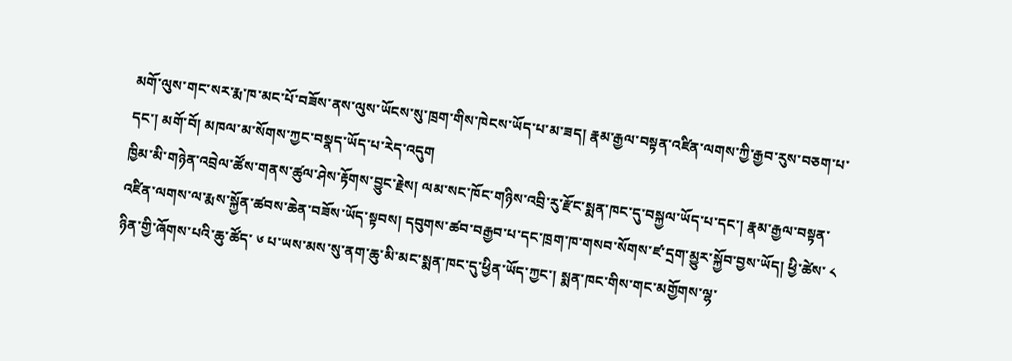མགོ་ལུས་གང་སར་རྨ་ཁ་མང་པོ་བཟོས་ནས་ལུས་ཡོངས་སུ་ཁྲག་གིས་ཁེངས་ཡོད་པ་མ་ཟད། རྣམ་རྒྱལ་བསྟན་འཛིན་ལགས་ཀྱི་རྒྱབ་རུས་བཅག་པ་དང་། མགོ་བོ། མཁལ་མ་སོགས་ཀྱང་བསྣད་ཡོད་པ་རེད་འདུག
ཁྱིམ་མི་གཉེན་འབྲེལ་ཚོས་གནས་ཚུལ་ཤེས་རྟོགས་བྱུང་རྗེས། ལམ་སང་ཁོང་གཉིས་འབྲི་རུ་རྫོང་སྨན་ཁང་དུ་བསྐྱལ་ཡོད་པ་དང་། རྣམ་རྒྱལ་བསྟན་འཛིན་ལགས་ལ་རྨས་སྐྱོན་ཚབས་ཆེན་བཟོས་ཡོད་སྟབས། དབུགས་ཚབ་བརྒྱབ་པ་དང་ཁྲག་ཁ་གསབ་སོགས་ཛ་དྲག་མྱུར་སྐྱོབ་བྱས་ཡོད། ཕྱི་ཚེས་ ༨ ཉིན་གྱི་ཞོགས་པའི་ཆུ་ཚོད་ ༦ པ་ཡས་མས་སུ་ནག་ཆུ་མི་མང་སྨན་ཁང་དུ་ཕྱིན་ཡོད་ཀྱང་། སྨན་ཁང་གིས་གང་མགྱོགས་ལྷ་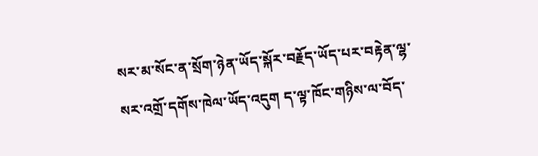སར་མ་སོང་ན་སྲོག་ཉེན་ཡོད་སྐོར་བརྗོད་ཡོད་པར་བརྟེན་ལྷ་སར་འགྲོ་དགོས་ཁེལ་ཡོད་འདུག ད་ལྟ་ཁོང་གཉིས་ལ་བོད་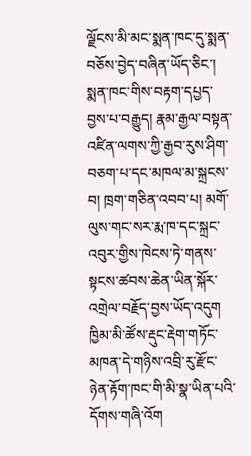ལྗོངས་མི་མང་སྨན་ཁང་དུ་སྨན་བཅོས་བྱེད་བཞིན་ཡོད་ཅིང་། སྨན་ཁང་གིས་བརྟག་དཔྱད་བྱས་པ་བརྒྱུད། རྣམ་རྒྱལ་བསྟན་འཛིན་ལགས་ཀྱི་རྒྱབ་རུས་ཤིག་བཅག་པ་དང་མཁལ་མ་སྐྲངས་བ། ཁྲག་གཅིན་འབབ་པ། མགོ་ལུས་གང་སར་རྨ་ཁ་དང་སྐྲང་འབུར་གྱིས་ཁེངས་ཏེ་གནས་སྟངས་ཚབས་ཆེན་ཡིན་སྐོར་འགྲེལ་བརྗོད་བྱས་ཡོད་འདུག
ཁྱིམ་མི་ཚོས་རྡུང་རྡེག་གཏོང་མཁན་དེ་གཉིས་འབྲི་རུ་རྫོང་ཉེན་རྟོག་ཁང་གི་མི་སྣ་ཡིན་པའི་དོགས་གཞི་འོག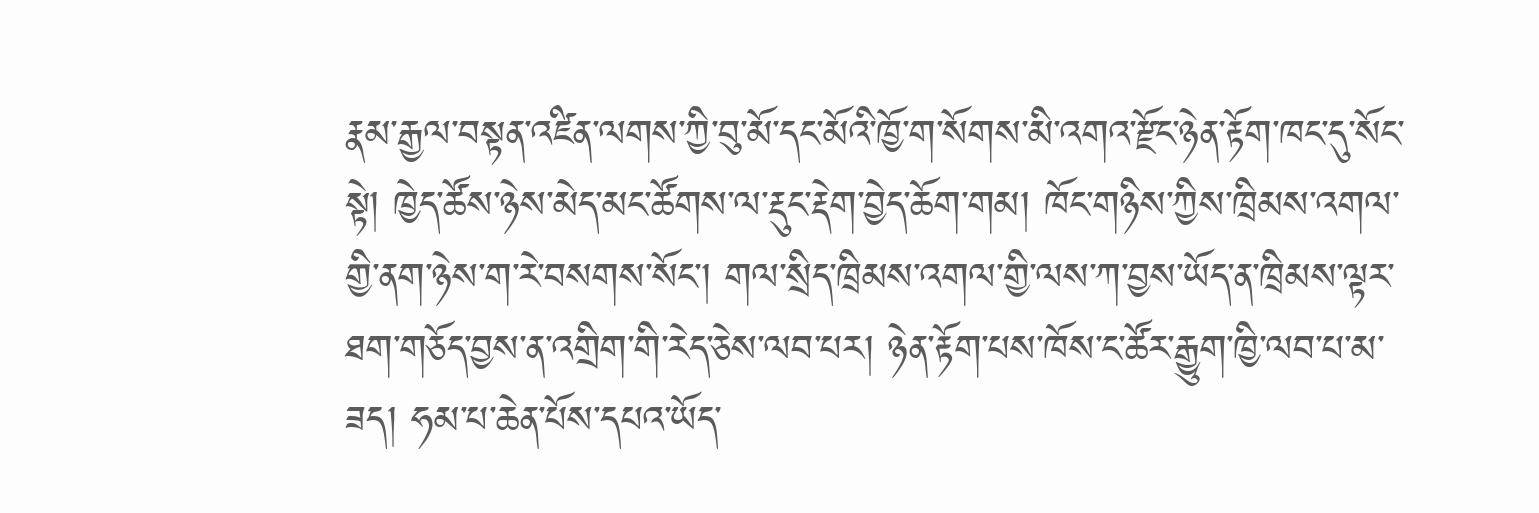རྣམ་རྒྱལ་བསྟན་འཛིན་ལགས་ཀྱི་བུ་མོ་དང་མོའི་ཁྱོ་ག་སོགས་མི་འགའ་རྫོང་ཉེན་རྟོག་ཁང་དུ་སོང་སྟེ། ཁྱེད་ཚོས་ཉེས་མེད་མང་ཚོགས་ལ་རྡུང་རྡེག་བྱེད་ཆོག་གམ། ཁོང་གཉིས་ཀྱིས་ཁྲིམས་འགལ་གྱི་ནག་ཉེས་ག་རེ་བསགས་སོང་། གལ་སྲིད་ཁྲིམས་འགལ་གྱི་ལས་ཀ་བྱས་ཡོད་ན་ཁྲིམས་ལྟར་ཐག་གཅོད་བྱས་ན་འགྲིག་གི་རེད་ཅེས་ལབ་པར། ཉེན་རྟོག་པས་ཁོས་ང་ཚོར་རྒྱུག་ཁྱི་ལབ་པ་མ་ཟད། ཧམ་པ་ཆེན་པོས་དཔའ་ཡོད་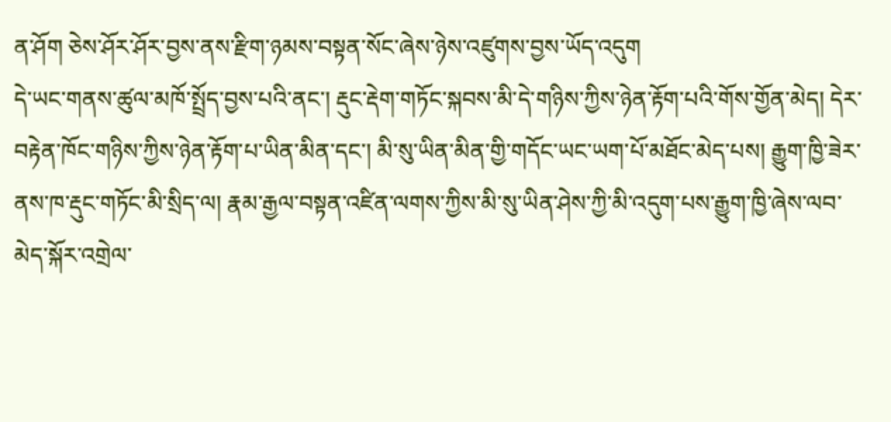ན་ཤོག ཅེས་ཤོར་ཤོར་བྱས་ནས་རྫིག་ཉམས་བསྟན་སོང་ཞེས་ཉེས་འཛུགས་བྱས་ཡོད་འདུག
དེ་ཡང་གནས་ཚུལ་མཁོ་སྤྲོད་བྱས་པའི་ནང་། རྡུང་རྡེག་གཏོང་སྐབས་མི་དེ་གཉིས་ཀྱིས་ཉེན་རྟོག་པའི་གོས་གྱོན་མེད། དེར་བརྟེན་ཁོང་གཉིས་ཀྱིས་ཉེན་རྟོག་པ་ཡིན་མིན་དང་། མི་སུ་ཡིན་མིན་གྱི་གདོང་ཡང་ཡག་པོ་མཐོང་མེད་པས། རྒྱུག་ཁྱི་ཟེར་ནས་ཁ་རྡུང་གཏོང་མི་སྲིད་ལ། རྣམ་རྒྱལ་བསྟན་འཛིན་ལགས་ཀྱིས་མི་སུ་ཡིན་ཤེས་ཀྱི་མི་འདུག་པས་རྒྱུག་ཁྱི་ཞེས་ལབ་མེད་སྐོར་འགྲེལ་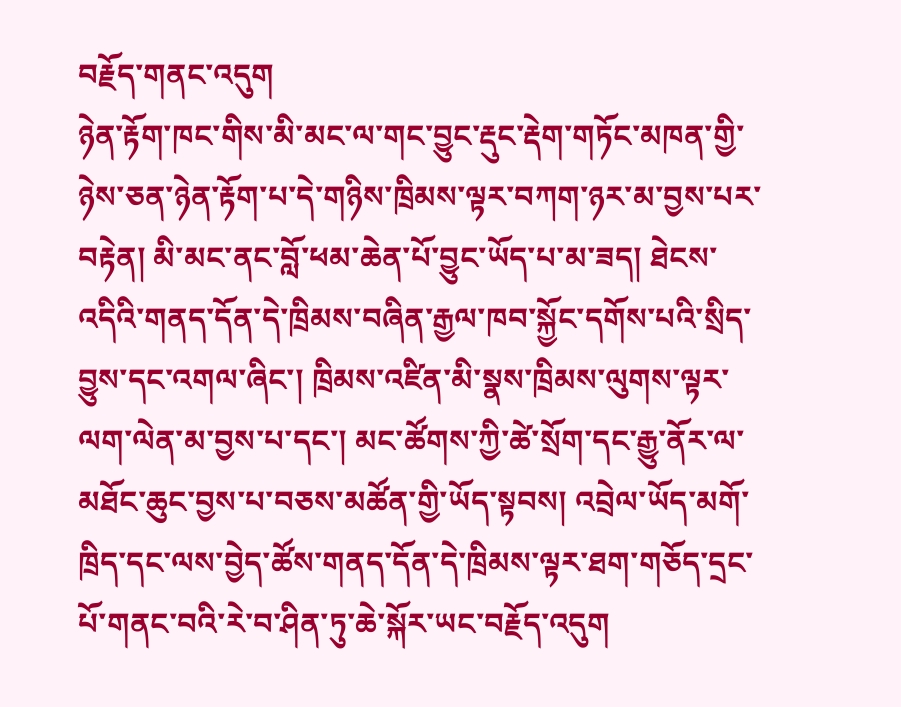བརྗོད་གནང་འདུག
ཉེན་རྟོག་ཁང་གིས་མི་མང་ལ་གང་བྱུང་རྡུང་རྡེག་གཏོང་མཁན་གྱི་ཉེས་ཅན་ཉེན་རྟོག་པ་དེ་གཉིས་ཁྲིམས་ལྟར་བཀག་ཉར་མ་བྱས་པར་བརྟེན། མི་མང་ནང་བློ་ཕམ་ཆེན་པོ་བྱུང་ཡོད་པ་མ་ཟད། ཐེངས་འདིའི་གནད་དོན་དེ་ཁྲིམས་བཞིན་རྒྱལ་ཁབ་སྐྱོང་དགོས་པའི་སྲིད་བྱུས་དང་འགལ་ཞིང་། ཁྲིམས་འཛིན་མི་སྣས་ཁྲིམས་ལུགས་ལྟར་ལག་ལེན་མ་བྱས་པ་དང་། མང་ཚོགས་ཀྱི་ཚེ་སྲོག་དང་རྒྱུ་ནོར་ལ་མཐོང་ཆུང་བྱས་པ་བཅས་མཚོན་གྱི་ཡོད་སྟབས། འབྲེལ་ཡོད་མགོ་ཁྲིད་དང་ལས་བྱེད་ཚོས་གནད་དོན་དེ་ཁྲིམས་ལྟར་ཐག་གཅོད་དྲང་པོ་གནང་བའི་རེ་བ་ཤིན་ཏུ་ཆེ་སྐོར་ཡང་བརྗོད་འདུག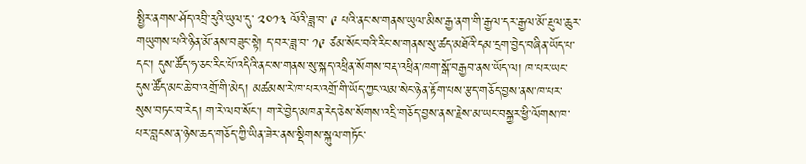སྤྱིར་ནགས་ཤོད་འབྲི་རུའི་ཡུལ་དུ་ ༢༠༡༣ ལོའི་ཟླ་བ་ ༩ པའི་ནང་ས་གནས་ཡུལ་མིས་རྒྱ་ནག་གི་རྒྱལ་དར་རྒྱལ་མོ་རྔུལ་ཆུར་གཡུགས་པའི་ཉིན་མོ་ནས་བཟུང་སྟེ། ད་བར་ཟླ་བ་ ༡༩ ཙམ་སོང་བའི་རིང་ས་གནས་སུ་ཚད་མཐོའི་དམ་དྲག་བྱེད་བཞིན་ཡོད་པ་དང་། དུས་ཚོད་ཧ་ཅང་རིང་པོ་འདིའི་ནང་ས་གནས་སུ་སྐད་འཕྲིན་སོགས་བརྡ་འཕྲིན་ཁག་སྒོ་བརྒྱབ་ནས་ཡོད་ལ། ཁ་པར་ཡང་དུས་ཚོད་མང་ཆེ་བ་འགྲོ་གི་མེད། མཚམས་རེ་ཁ་པར་འགྲོ་གི་ཡོད་ཀྱང་ལམ་སེང་ཉེན་རྟོག་པས་རྩད་གཅོད་བྱས་ནས་ཁ་པར་སུས་བཏང་བ་རེད། ག་རེ་ལབ་སོང་། ག་རེ་བྱེད་མཁན་རེད་ཅེས་སོགས་འདྲི་གཅོད་བྱས་ནས་རྗེས་མ་ཡང་བསྐྱར་ཕྱི་ལོགས་ཁ་པར་བླངས་ན་ཉེས་ཆད་གཅོད་ཀྱི་ཡིན་ཟེར་ནས་སྡིགས་སྐུལ་གཏོང་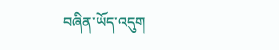བཞིན་ཡོད་འདུག